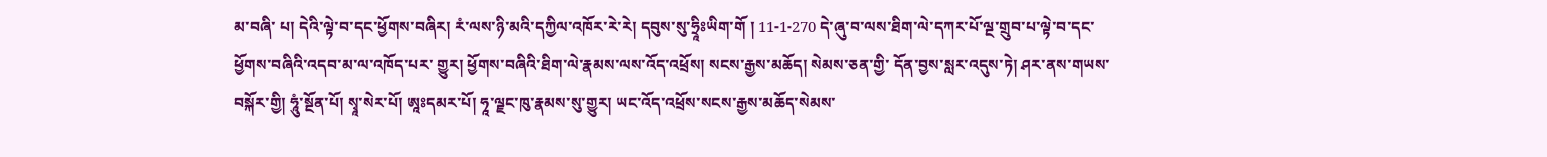མ་བཞི་ པ། དེའི་ལྟེ་བ་དང་ཕྱོགས་བཞིར། རཾ་ལས་ཉི་མའི་དཀྱིལ་འཁོར་རེ་རེ། དབུས་སུ་ཧྲཱིཿཡིག་གོ ། 11-1-270 དེ་ཞུ་བ་ལས་ཐིག་ལེ་དཀར་པོ་ལྔ་གྲུབ་པ་ལྟེ་བ་དང་ཕྱོགས་བཞིའི་འདབ་མ་ལ་འཁོད་པར་ གྱུར། ཕྱོགས་བཞིའི་ཐིག་ལེ་རྣམས་ལས་འོད་འཕྲོས། སངས་རྒྱས་མཆོད། སེམས་ཅན་གྱི་ དོན་བྱས་སླར་འདུས་ཏེ། ཤར་ནས་གཡས་བསྐོར་གྱི། ཧཱུཾ་སྔོན་པོ། སྭཱ་སེར་པོ། ཨཱཿདམར་པོ། ཧཱ་ལྗང་ཁུ་རྣམས་སུ་གྱུར། ཡང་འོད་འཕྲོས་སངས་རྒྱས་མཆོད་སེམས་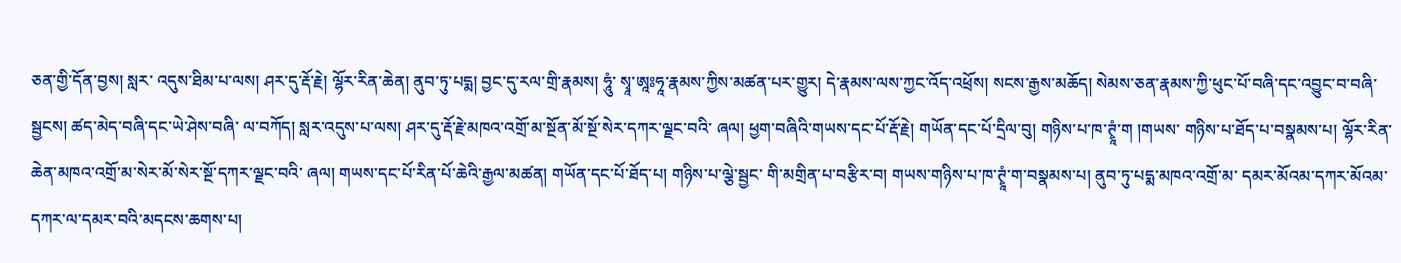ཅན་གྱི་དོན་བྱས། སླར་ འདུས་ཐིམ་པ་ལས། ཤར་དུ་རྡོ་རྗེ། ལྷོར་རིན་ཆེན། ནུབ་ཏུ་པདྨ། བྱང་དུ་རལ་གྲི་རྣམས། ཧཱུཾ་ སྭཱ་ཨཱཿཧཱ་རྣམས་ཀྱིས་མཚན་པར་གྱུར། དེ་རྣམས་ལས་ཀྱང་འོད་འཕྲོས། སངས་རྒྱས་མཆོད། སེམས་ཅན་རྣམས་ཀྱི་ཕུང་པོ་བཞི་དང་འབྱུང་བ་བཞི་སྦྱངས། ཚད་མེད་བཞི་དང་ཡེ་ཤེས་བཞི་ ལ་བཀོད། སླར་འདུས་པ་ལས། ཤར་དུ་རྡོ་རྗེ་མཁའ་འགྲོ་མ་སྔོན་མོ་སྔོ་སེར་དཀར་ལྗང་བའི་ ཞལ། ཕྱག་བཞིའི་གཡས་དང་པོ་རྡོ་རྗེ། གཡོན་དང་པོ་དྲིལ་བུ། གཉིས་པ་ཁ་ཊྭཱཾ་ག །གཡས་ གཉིས་པ་ཐོད་པ་བསྣམས་པ། ལྷོར་རིན་ཆེན་མཁའ་འགྲོ་མ་སེར་མོ་སེར་སྔོ་དཀར་ལྗང་བའི་ ཞལ། གཡས་དང་པོ་རིན་པོ་ཆེའི་རྒྱལ་མཚན། གཡོན་དང་པོ་ཐོད་པ། གཉིས་པ་ལྕེ་སྦྱང་ གི་མགྲིན་པ་བརྩིར་བ། གཡས་གཉིས་པ་ཁ་ཊྭཱཾ་ག་བསྣམས་པ། ནུབ་ཏུ་པདྨ་མཁའ་འགྲོ་མ་ དམར་མོའམ་དཀར་མོའམ་དཀར་ལ་དམར་བའི་མདངས་ཆགས་པ།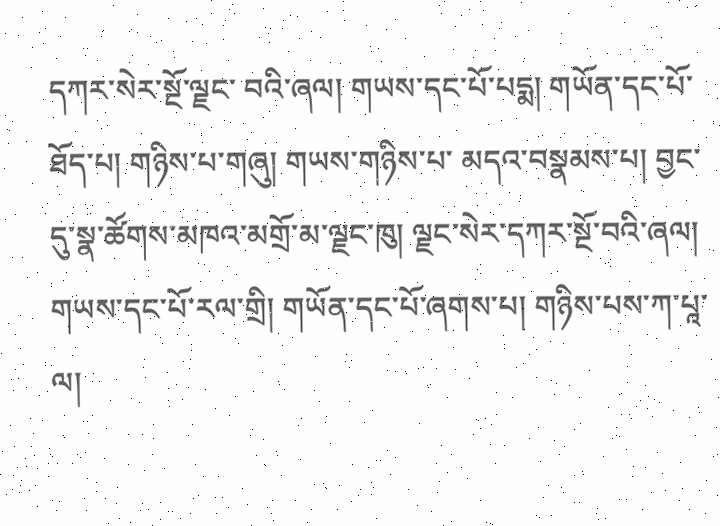དཀར་སེར་སྔོ་ལྗང་ བའི་ཞལ། གཡས་དང་པོ་པདྨ། གཡོན་དང་པོ་ཐོད་པ། གཉིས་པ་གཞུ། གཡས་གཉིས་པ་ མདའ་བསྣམས་པ། བྱང་དུ་སྣ་ཚོགས་མཁའ་མགྲོ་མ་ལྗང་ཁུ། ལྗང་སེར་དཀར་སྔོ་བའི་ཞལ། གཡས་དང་པོ་རལ་གྲི། གཡོན་དང་པོ་ཞགས་པ། གཉིས་པས་ཀ་པཱ་ལ།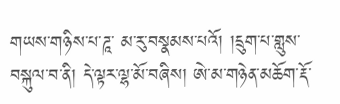གཡས་གཉིས་པ་ཌཱ་ མ་རུ་བསྣམས་པའོ། །དྲུག་པ་གླུས་བསྐུལ་བ་ནི། དེ་ལྟར་ལྷ་མོ་བཞིས། ཨེ་མ་གཉེན་མཆོག་རྡོ་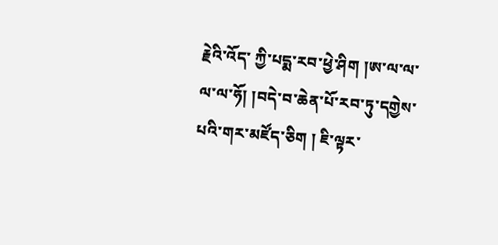རྗེའི་འོད་ ཀྱི་པདྨ་རབ་ཕྱེ་ཤིག །ཨ་ལ་ལ་ལ་ལ་ཧོ། །བདེ་བ་ཆེན་པོ་རབ་ཏུ་དགྱེས་པའི་གར་མཛོད་ཅིག ། ཇི་ལྟར་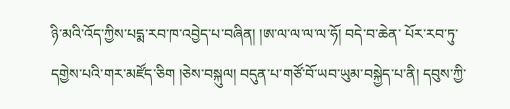ཉི་མའི་འོད་ཀྱིས་པདྨ་རབ་ཁ་འབྱེད་པ་བཞིན། །ཨ་ལ་ལ་ལ་ལ་ཧོ། བདེ་བ་ཆེན་ པོར་རབ་ཏུ་དགྱེས་པའི་གར་མཛོད་ཅིག །ཅེས་བསྐུལ། བདུན་པ་གཙོ་བོ་ཡབ་ཡུམ་བསྐྱེད་པ་ནི། དབུས་ཀྱི་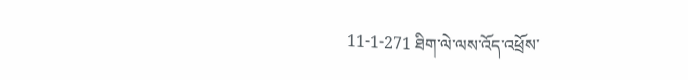11-1-271 ཐིག་ལེ་ལས་འོད་འཕྲོས་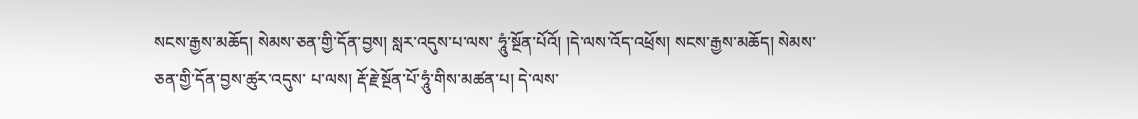སངས་རྒྱས་མཆོད། སེམས་ཅན་གྱི་དོན་བྱས། སླར་འདུས་པ་ལས་ ཧཱུཾ་སྔོན་པོའོ། །དེ་ལས་འོད་འཕྲོས། སངས་རྒྱས་མཆོད། སེམས་ཅན་གྱི་དོན་བྱས་ཚུར་འདུས་ པ་ལས། རྡོ་རྗེ་སྔོན་པོ་ཧཱུཾ་གིས་མཚན་པ། དེ་ལས་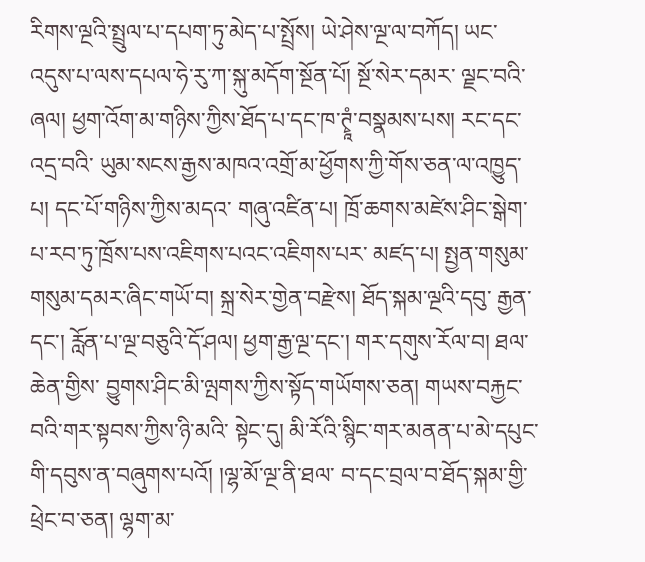རིགས་ལྔའི་སྤྲུལ་པ་དཔག་ཏུ་མེད་པ་སྤྲོས། ཡེ་ཤེས་ལྔ་ལ་བཀོད། ཡང་འདུས་པ་ལས་དཔལ་ཧེ་རུ་ཀ་སྐུ་མདོག་སྔོན་པོ། སྔོ་སེར་དམར་ ལྗང་བའི་ཞལ། ཕྱག་འོག་མ་གཉིས་ཀྱིས་ཐོད་པ་དང་ཁ་ཊྭཱཾ་བསྣམས་པས། རང་དང་འདྲ་བའི་ ཡུམ་སངས་རྒྱས་མཁའ་འགྲོ་མ་ཕྱོགས་ཀྱི་གོས་ཅན་ལ་འཁྱུད་པ། དང་པོ་གཉིས་ཀྱིས་མདའ་ གཞུ་འཛིན་པ། ཁྲོ་ཆགས་མཛེས་ཤིང་སྒེག་པ་རབ་ཏུ་ཁྲོས་པས་འཇིགས་པའང་འཇིགས་པར་ མཛད་པ། སྤྱན་གསུམ་གསུམ་དམར་ཞིང་གཡོ་བ། སྐྲ་སེར་གྱེན་བརྫེས། ཐོད་སྐམ་ལྔའི་དབུ་ རྒྱན་དང་། རློན་པ་ལྔ་བཅུའི་དོ་ཤལ། ཕྱག་རྒྱ་ལྔ་དང་། གར་དགུས་རོལ་བ། ཐལ་ཆེན་གྱིས་ བྱུགས་ཤིང་མི་ལྤགས་ཀྱིས་སྟོད་གཡོགས་ཅན། གཡས་བརྐྱང་བའི་གར་སྟབས་ཀྱིས་ཉི་མའི་ སྟེང་དུ། མི་རོའི་སྙིང་གར་མནན་པ་མེ་དཔུང་གི་དབུས་ན་བཞུགས་པའོ། །ལྷ་མོ་ལྔ་ནི་ཐལ་ བ་དང་བྲལ་བ་ཐོད་སྐམ་གྱི་ཕྲེང་བ་ཅན། ལྷག་མ་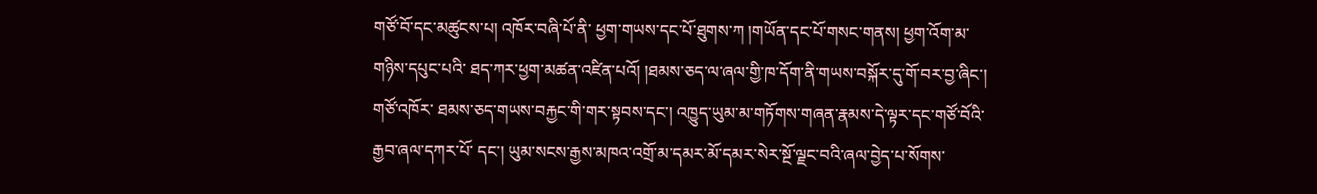གཙོ་བོ་དང་མཚུངས་པ། འཁོར་བཞི་པོ་ནི་ ཕྱག་གཡས་དང་པོ་ཐུགས་ཀ །གཡོན་དང་པོ་གསང་གནས། ཕྱག་འོག་མ་གཉིས་དཔུང་པའི་ ཐད་ཀར་ཕྱག་མཚན་འཛིན་པའོ། །ཐམས་ཅད་ལ་ཞལ་གྱི་ཁ་དོག་ནི་གཡས་བསྐོར་དུ་གོ་བར་བྱ་ཞིང་། གཙོ་འཁོར་ ཐམས་ཅད་གཡས་བརྐྱང་གི་གར་སྟབས་དང་། འཁྱུད་ཡུམ་མ་གཏོགས་གཞན་རྣམས་དེ་ལྟར་དང་གཙོ་བོའི་རྒྱབ་ཞལ་དཀར་པོ་ དང་། ཡུམ་སངས་རྒྱས་མཁའ་འགྲོ་མ་དམར་མོ་དམར་སེར་སྔོ་ལྗང་བའི་ཞལ་བྱེད་པ་སོགས་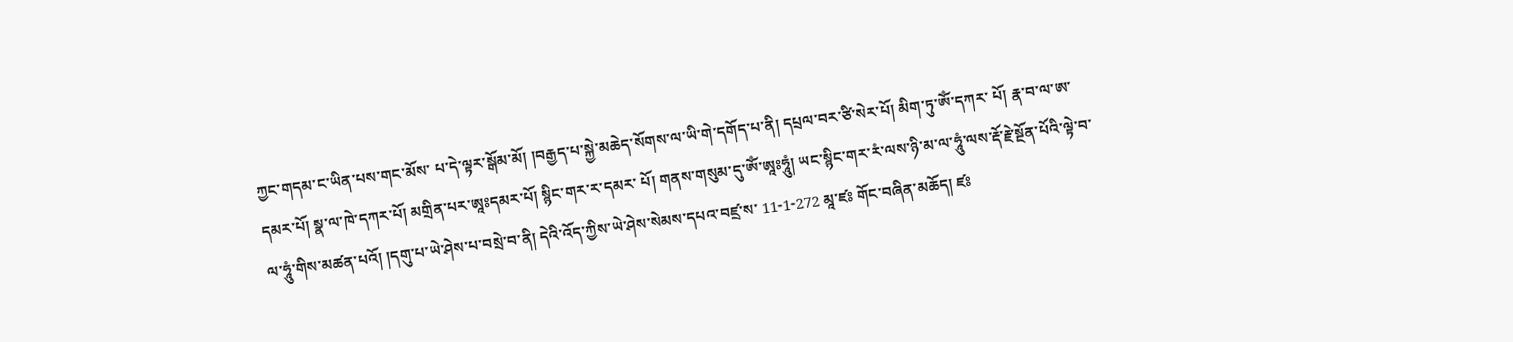ཀྱང་གདམ་ང་ཡིན་པས་གང་མོས་ པ་དེ་ལྟར་སྒོམ་མོ། །བརྒྱད་པ་སྐྱེ་མཆེད་སོགས་ལ་ཡི་གེ་དགོད་པ་ནི། དཔྲལ་བར་ཙི་སེར་པོ། མིག་ཏུ་ༀ་དཀར་ པོ། རྣ་བ་ལ་ཨ་དམར་པོ། སྣ་ལ་ཁེ་དཀར་པོ། མགྲིན་པར་ཨཱཿདམར་པོ། སྙིང་གར་ར་དམར་ པོ། གནས་གསུམ་དུ་ༀ་ཨཱཿཧཱུཾ། ཡང་སྙིང་གར་རཾ་ལས་ཉི་མ་ལ་ཧཱུཾ་ལས་རྡོ་རྗེ་སྔོན་པོའི་ལྟེ་བ་ ལ་ཧཱུཾ་གིས་མཚན་པའོ། །དགུ་པ་ཡེ་ཤེས་པ་བསྲེ་བ་ནི། དེའི་འོད་ཀྱིས་ཡེ་ཤེས་སེམས་དཔའ་བཛྲ་ས་ 11-1-272 མཱ་ཛཿ གོང་བཞིན་མཆོད། ཛཿ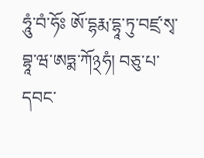ཧཱུཾ་བཾ་ཧོཿ ཨོ་དྷརྨ་དྷཱ་ཏུ་བཛྲ་སྭ་བྷཱ་ཝ་ཨཏྨ་ཀོ྅ཧཾ། བཅུ་པ་དབང་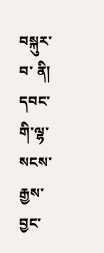བསྐུར་བ་ ནི། དབང་གི་ལྷ་སངས་རྒྱས་བྱང་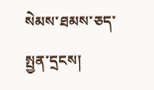སེམས་ཐམས་ཅད་སྤྱན་དྲངས།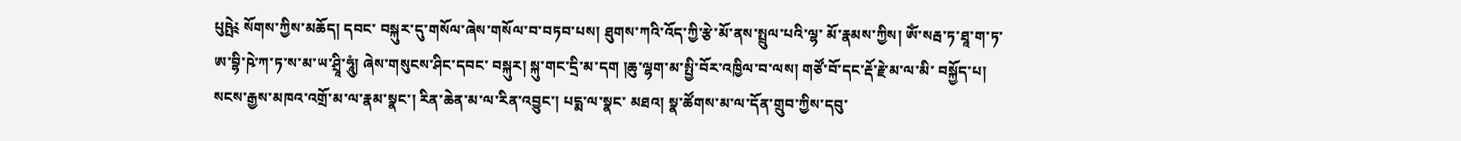པུཥྤེ༴ སོགས་ཀྱིས་མཆོད། དབང་ བསྐུར་དུ་གསོལ་ཞེས་གསོལ་བ་བཏབ་པས། ཐུགས་ཀའི་འོད་ཀྱི་རྩེ་མོ་ནས་སྤྲུལ་པའི་ལྷ་ མོ་རྣམས་ཀྱིས། ༀ་སརྦ་ཏ་ཐཱ་ག་ཏ་ཨ་བྷི་ཥེ་ཀ་ཏ་ས་མ་ཡ་ཤྲཱི་ཧཱུཾ། ཞེས་གསུངས་ཤིང་དབང་ བསྐུར། སྐུ་གང་དྲི་མ་དག །ཆུ་ལྷག་མ་སྤྱི་བོར་འཁྱིལ་བ་ལས། གཙོ་བོ་དང་རྡོ་རྗེ་མ་ལ་མི་ བསྐྱོད་པ། སངས་རྒྱས་མཁའ་འགྲོ་མ་ལ་རྣམ་སྣང་། རིན་ཆེན་མ་ལ་རིན་འབྱུང་། པདྨ་ལ་སྣང་ མཐའ། སྣ་ཚོགས་མ་ལ་དོན་གྲུབ་ཀྱིས་དབུ་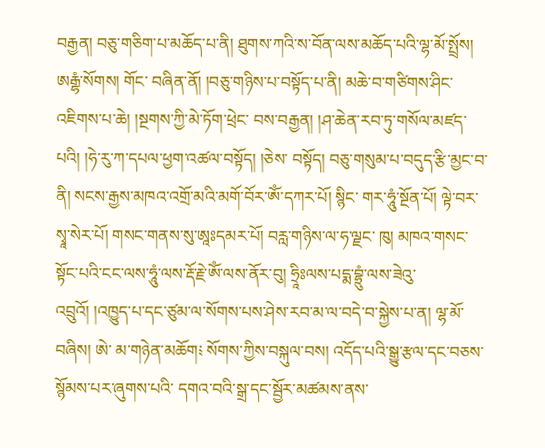བརྒྱན། བཅུ་གཅིག་པ་མཆོད་པ་ནི། ཐུགས་ཀའི་ས་བོན་ལས་མཆོད་པའི་ལྷ་མོ་སྤྲོས། ཨརྒྷཾ་སོགས། གོང་ བཞིན་ནོ། །བཅུ་གཉིས་པ་བསྟོད་པ་ནི། མཆེ་བ་གཙིགས་ཤིང་འཇིགས་པ་ཆེ། །སྔགས་ཀྱི་མེ་ཏོག་ཕྲེང་ བས་བརྒྱན། །ཤ་ཆེན་རབ་ཏུ་གསོལ་མཛད་པའི། །ཧེ་རུ་ཀ་དཔལ་ཕྱག་འཚལ་བསྟོད། །ཅེས་ བསྟོད། བཅུ་གསུམ་པ་བདུད་རྩི་མྱང་བ་ནི། སངས་རྒྱས་མཁའ་འགྲོ་མའི་མགོ་བོར་ༀ་དཀར་པོ། སྙིང་ གར་ཧཱུཾ་སྔོན་པོ། ལྟེ་བར་སྭཱ་སེར་པོ། གསང་གནས་སུ་ཨཱཿདམར་པོ། བརླ་གཉིས་ལ་ཧ་ལྗང་ ཁུ། མཁའ་གསང་སྟོང་པའི་ངང་ལས་ཧཱུཾ་ལས་རྡོ་རྗེ་ༀ་ལས་ནོར་བུ། ཧྲཱིཿལས་པདྨ་བྷྲུཾ་ལས་ཟེའུ་ འབྲུའོ། །འཁྱུད་པ་དང་ཙུམ་ལ་སོགས་པས་ཤེས་རབ་མ་ལ་བདེ་བ་སྐྱེས་པ་ན། ལྷ་མོ་བཞིས། ཨེ་ མ་གཉེན་མཆོག༴ སོགས་ཀྱིས་བསྐུལ་བས། འདོད་པའི་སྒྱུ་རྩལ་དང་བཅས་སྙོམས་པར་ཞུགས་པའི་ དགའ་བའི་སྒྲ་དང་སྦྱོར་མཚམས་ནས་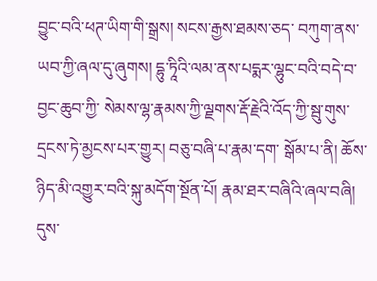བྱུང་བའི་ཕཊ་ཡིག་གི་སྒྲས། སངས་རྒྱས་ཐམས་ཅད་ བཀུག་ནས་ཡབ་ཀྱི་ཞལ་དུ་ཞུགས། དྷུ་ཏཱིའི་ལམ་ནས་པདྨར་ལྷུང་བའི་བདེ་བ་བྱང་ཆུབ་ཀྱི་ སེམས་ལྷ་རྣམས་ཀྱི་ལྗགས་རྡོ་རྗེའི་འོད་ཀྱི་སྦུ་གུས་དྲངས་ཏེ་མྱངས་པར་གྱུར། བཅུ་བཞི་པ་རྣམ་དག་ སྒོམ་པ་ནི། ཆོས་ཉིད་མི་འགྱུར་བའི་སྐུ་མདོག་སྔོན་པོ། རྣམ་ཐར་བཞིའི་ཞལ་བཞི། དུས་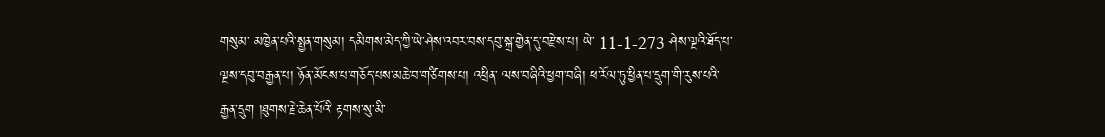གསུམ་ མཁྱེན་པའི་སྤྱན་གསུམ། དམིགས་མེད་ཀྱི་ཡེ་ཤེས་འབར་བས་དབུ་སྐྲ་གྱེན་དུ་བརྫེས་པ། ཡེ་ 11-1-273 ཤེས་ལྔའི་ཐོད་པ་ལྔས་དབུ་བརྒྱན་པ། ཉོན་མོངས་པ་གཅོད་པས་མཆེ་བ་གཙིགས་པ། འཕྲིན་ ལས་བཞིའི་ཕྱག་བཞི། ཕ་རོལ་ཏུ་ཕྱིན་པ་དྲུག་གི་རུས་པའི་རྒྱན་དྲུག །ཐུགས་རྗེ་ཆེན་པོའི་ རྟགས་སུ་མི་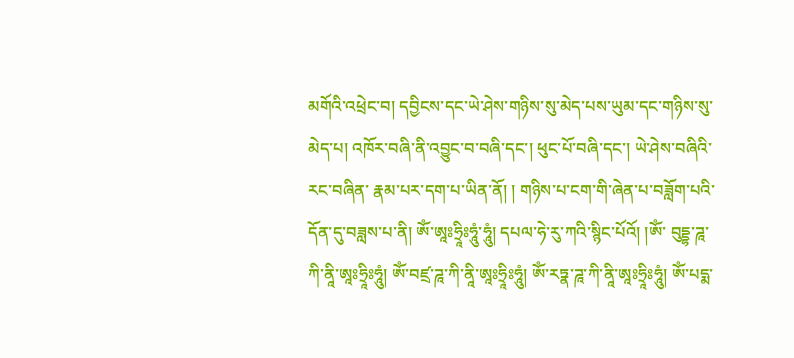མགོའི་འཕྲེང་བ། དབྱིངས་དང་ཡེ་ཤེས་གཉིས་སུ་མེད་པས་ཡུམ་དང་གཉིས་སུ་ མེད་པ། འཁོར་བཞི་ནི་འབྱུང་བ་བཞི་དང་། ཕུང་པོ་བཞི་དང་། ཡེ་ཤེས་བཞིའི་རང་བཞིན་ རྣམ་པར་དག་པ་ཡིན་ནོ། ། གཉིས་པ་ངག་གི་ཞེན་པ་བཟློག་པའི་དོན་དུ་བཟླས་པ་ནི། ༀ་ཨཱཿཧྲཱིཿཧཱུཾ་ཧཱུཾ། དཔལ་ཧེ་རུ་ཀའི་སྙིང་པོའོ། །ༀ་ བུདྡྷ་ཌཱ་ཀི་ནཱི་ཨཱཿཧྲཱིཿཧཱུཾ། ༀ་བཛྲ་ཌཱ་ཀི་ནཱི་ཨཱཿཧྲཱིཿཧཱུཾ། ༀ་རཏྣ་ཌཱ་ཀི་ནཱི་ཨཱཿཧྲཱིཿཧཱུཾ། ༀ་པདྨ་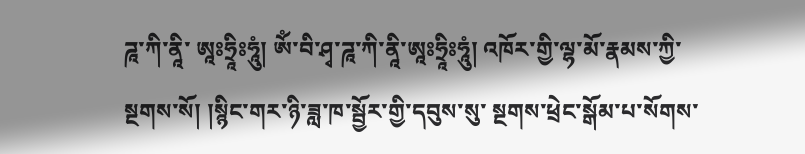ཌཱ་ཀི་ནཱི་ ཨཱཿཧྲཱིཿཧཱུཾ། ༀ་བི་ཤྭ་ཌཱ་ཀི་ནཱི་ཨཱཿཧྲཱིཿཧཱུཾ། འཁོར་གྱི་ལྷ་མོ་རྣམས་ཀྱི་སྔགས་སོ། །སྙིང་གར་ཉི་ཟླ་ཁ་སྦྱོར་གྱི་དབུས་སུ་ སྔགས་ཕྲེང་སྒོམ་པ་སོགས་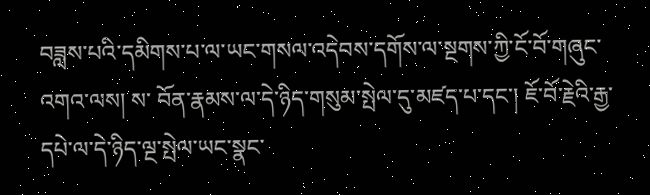བཟླས་པའི་དམིགས་པ་ལ་ཡང་གསལ་འདེབས་དགོས་ལ་སྔགས་ཀྱི་ངོ་བོ་གཞུང་འགའ་ལས། ས་ བོན་རྣམས་ལ་དེ་ཉིད་གསུམ་སྤེལ་དུ་མཛད་པ་དང་། ཇོ་བོ་རྗེའི་རྒྱ་དཔེ་ལ་དེ་ཉིད་ལྔ་སྤེལ་ཡང་སྣང་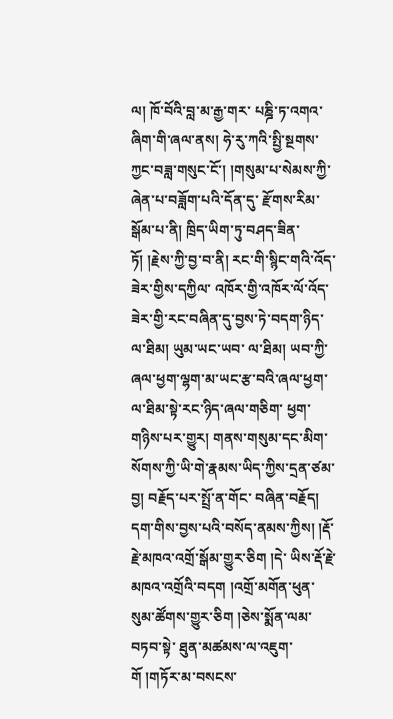ལ། ཁོ་བོའི་བླ་མ་རྒྱ་གར་ པཎྜི་ཏ་འགའ་ཞིག་གི་ཞལ་ནས། ཧེ་རུ་ཀའི་སྤྱི་སྔགས་ཀྱང་བཟླ་གསུང་ངོ་། །གསུམ་པ་སེམས་ཀྱི་ཞེན་པ་བཟློག་པའི་དོན་དུ་ རྫོགས་རིམ་སྒོམ་པ་ནི། ཁྲིད་ཡིག་ཏུ་བཤད་ཟིན་ཏོ། །རྗེས་ཀྱི་བྱ་བ་ནི། རང་གི་སྙིང་གའི་འོད་ཟེར་གྱིས་དཀྱིལ་ འཁོར་གྱི་འཁོར་ལོ་འོད་ཟེར་གྱི་རང་བཞིན་དུ་བྱས་ཏེ་བདག་ཉིད་ལ་ཐིམ། ཡུམ་ཡང་ཡབ་ ལ་ཐིམ། ཡབ་ཀྱི་ཞལ་ཕྱག་ལྷག་མ་ཡང་རྩ་བའི་ཞལ་ཕྱག་ལ་ཐིམ་སྟེ་རང་ཉིད་ཞལ་གཅིག་ ཕྱག་གཉིས་པར་གྱུར། གནས་གསུམ་དང་མིག་སོགས་ཀྱི་ཡི་གེ་རྣམས་ཡིད་ཀྱིས་དྲན་ཙམ་བྱ། བརྗོད་པར་སྤྲོ་ན་གོང་ བཞིན་བརྗོད། དག་གིས་བྱས་པའི་བསོད་ནམས་ཀྱིས། །རྡོ་རྗེ་མཁའ་འགྲོ་སྒོམ་གྱུར་ཅིག །དེ་ ཡིས་རྡོ་རྗེ་མཁའ་འགྲོའི་བདག །འགྲོ་མགོན་ཕུན་སུམ་ཚོགས་གྱུར་ཅིག །ཅེས་སྨོན་ལམ་བཏབ་སྟེ་ ཐུན་མཚམས་ལ་འཇུག་གོ །གཏོར་མ་བསངས་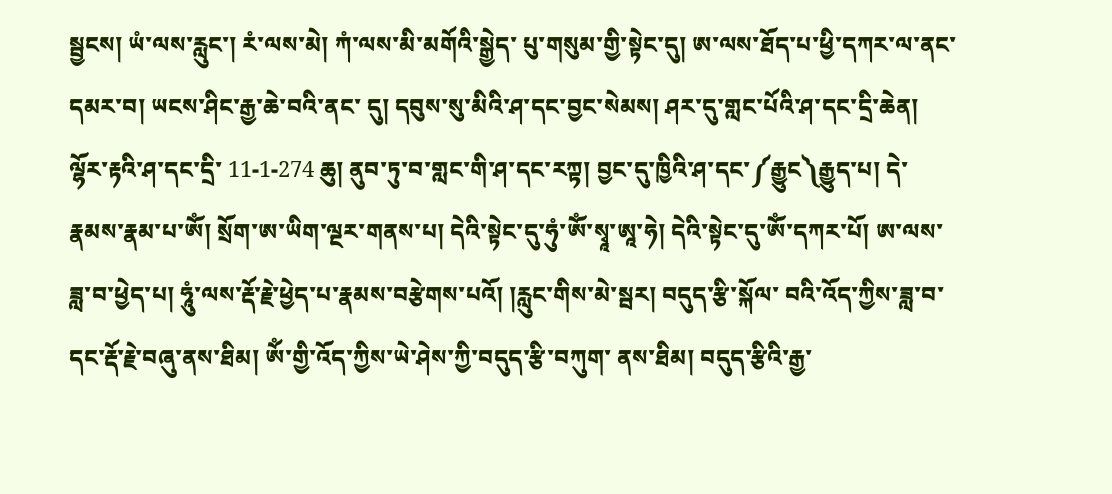སྦྱངས། ཡཾ་ལས་རླུང་། རཾ་ལས་མེ། ཀཾ་ལས་མི་མགོའི་སྒྱེད་ པུ་གསུམ་གྱི་སྟེང་དུ། ཨ་ལས་ཐོད་པ་ཕྱི་དཀར་ལ་ནང་དམར་བ། ཡངས་ཤིང་རྒྱ་ཆེ་བའི་ནང་ དུ། དབུས་སུ་མིའི་ཤ་དང་བྱང་སེམས། ཤར་དུ་གླང་པོའི་ཤ་དང་དྲི་ཆེན། ལྷོར་རྟའི་ཤ་དང་དྲི་ 11-1-274 ཆུ། ནུབ་ཏུ་བ་གླང་གི་ཤ་དང་རཀྟ། བྱང་དུ་ཁྱིའི་ཤ་དང་༼རྒྱུང༽རྒྱུད་པ། དེ་རྣམས་རྣམ་པ་ༀ། སྲོག་ཨ་ཡིག་ལྔར་གནས་པ། དེའི་སྟེང་དུ་ཧུཾ་ༀ་སྭཱ་ཨཱ་ཧེ། དེའི་སྟེང་དུ་ༀ་དཀར་པོ། ཨ་ལས་ ཟླ་བ་ཕྱེད་པ། ཧཱུཾ་ལས་རྡོ་རྗེ་ཕྱེད་པ་རྣམས་བརྩེགས་པའོ། །རླུང་གིས་མེ་སྦར། བདུད་རྩི་སྐོལ་ བའི་འོད་ཀྱིས་ཟླ་བ་དང་རྡོ་རྗེ་བཞུ་ནས་ཐིམ། ༀ་གྱི་འོད་ཀྱིས་ཡེ་ཤེས་ཀྱི་བདུད་རྩི་བཀུག་ ནས་ཐིམ། བདུད་རྩིའི་རྒྱ་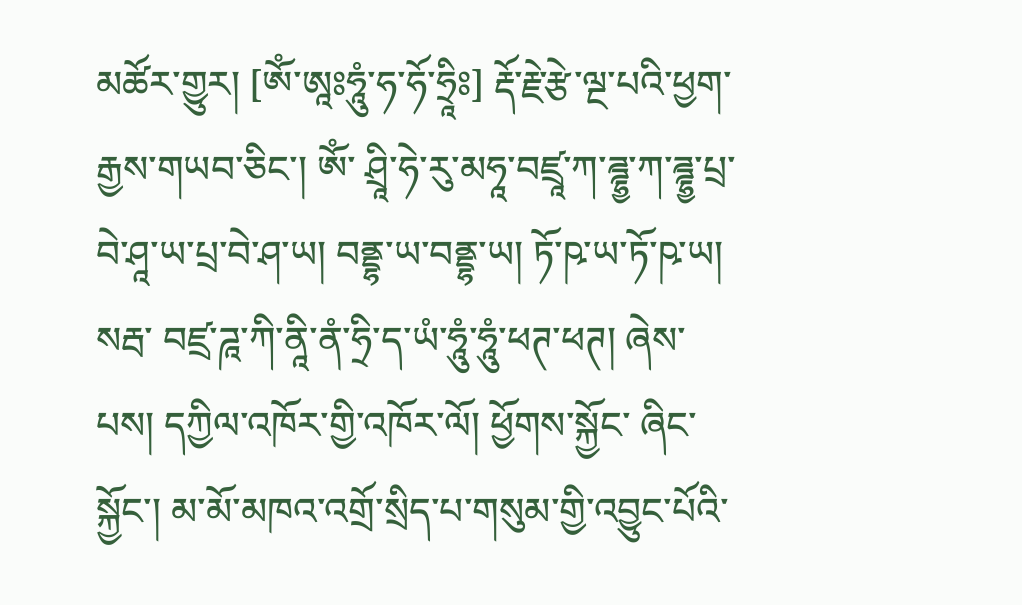མཚོར་གྱུར། [ༀ་ཨཱཿཧཱུཾ་ཧ་ཧོ་ཧྲཱིཿ] རྡོ་རྗེ་རྩེ་ལྔ་པའི་ཕྱག་རྒྱས་གཡབ་ཅིང་། ༀ་ ཤྲཱི་ཧེ་རུ་མཧཱ་བཛྲཱ་ཀ་ཌྜྷྱ་ཀ་ཌྜྷྱ་པྲ་བེ་ཤཱ་ཡ་པྲ་བེ་ཤ་ཡ། བནྡྷ་ཡ་བནྡྷ་ཡ། ཏོ་ཥ་ཡ་ཏོ་ཥ་ཡ། སརྦ་ བཛྲ་ཌཱ་ཀི་ནཱི་ནཾ་ཧྲི་ད་ཡཾ་ཧཱུཾ་ཧཱུཾ་ཕཊ་ཕཊ། ཞེས་པས། དཀྱིལ་འཁོར་གྱི་འཁོར་ལོ། ཕྱོགས་སྐྱོང་ ཞིང་སྐྱོང་། མ་མོ་མཁའ་འགྲོ་སྲིད་པ་གསུམ་གྱི་འབྱུང་པོའི་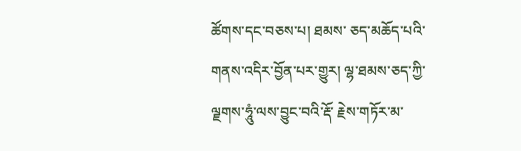ཚོགས་དང་བཅས་པ། ཐམས་ ཅད་མཆོད་པའི་གནས་འདིར་བྱོན་པར་གྱུར། ལྷ་ཐམས་ཅད་ཀྱི་ལྗགས་ཧཱུཾ་ལས་བྱུང་བའི་རྡོ་ རྗེས་གཏོར་མ་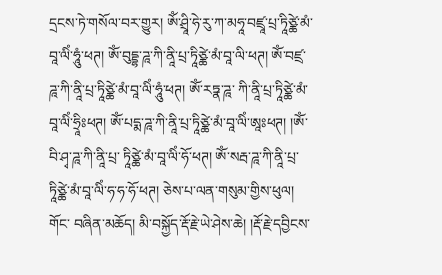དྲངས་ཏེ་གསོལ་བར་གྱུར། ༀ་ཤྲཱི་ཧེ་རུ་ཀ་མཧཱ་བཛྲཱ་པྲ་ཏཱིཙྪེ་མཾ་བཱ་ལིཾ་ཧཱུཾ་ཕཊ། ༀ་བུདྡྷ་ཌཱ་ཀི་ནཱི་པྲ་ཏཱིཙྪེ་མཾ་བཱ་ལི་ཕཊ། ༀ་བཛྲ་ཌཱ་ཀི་ནཱི་པྲ་ཏཱིཙྪེ་མཾ་བཱ་ལིཾ་ཧཱུཾ་ཕཊ། ༀ་རཏྣ་ཌཱ་ ཀི་ནཱི་པྲ་ཏཱིཙྪེ་མཾ་བཱ་ལིཾ་ཧྲཱིཿཕཊ། ༀ་པདྨ་ཌཱ་ཀི་ནཱི་པྲ་ཏཱིཙྪེ་མཾ་བཱ་ལིཾ་ཨཱཿཕཊ། །ༀ་བི་ཤྭ་ཌཱ་ཀི་ནཱི་པྲ་ ཏཱིཙྪེ་མཾ་བཱ་ལིཾ་ཧོ་ཕཊ། ༀ་སརྦ་ཌཱ་ཀི་ནཱི་པྲ་ཏཱིཙྪེ་མཾ་བཱ་ལིཾ་ཧ་ཧ་ཧོ་ཕཊ། ཅེས་པ་ལན་གསུམ་གྱིས་ཕུལ། གོང་ བཞིན་མཆོད། མི་བསྐྱོད་རྡོ་རྗེ་ཡེ་ཤེས་ཆེ། །རྡོ་རྗེ་དབྱིངས་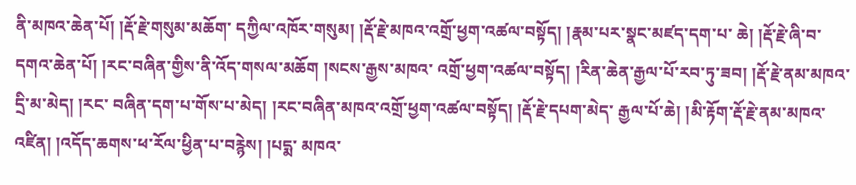ནི་མཁའ་ཆེན་པོ། །རྡོ་རྗེ་གསུམ་མཆོག་ དཀྱིལ་འཁོར་གསུམ། །རྡོ་རྗེ་མཁའ་འགྲོ་ཕྱག་འཚལ་བསྟོད། །རྣམ་པར་སྣང་མཛད་དག་པ་ ཆེ། །རྡོ་རྗེ་ཞི་བ་དགའ་ཆེན་པོ། །རང་བཞིན་གྱིས་ནི་འོད་གསལ་མཆོག །སངས་རྒྱས་མཁའ་ འགྲོ་ཕྱག་འཚལ་བསྟོད། །རིན་ཆེན་རྒྱལ་པོ་རབ་ཏུ་ཟབ། །རྡོ་རྗེ་ནམ་མཁའ་དྲི་མ་མེད། །རང་ བཞིན་དག་པ་གོས་པ་མེད། །རང་བཞིན་མཁའ་འགྲོ་ཕྱག་འཚལ་བསྟོད། །རྡོ་རྗེ་དཔག་མེད་ རྒྱལ་པོ་ཆེ། །མི་རྟོག་རྡོ་རྗེ་ནམ་མཁའ་འཛིན། །འདོད་ཆགས་ཕ་རོལ་ཕྱིན་པ་བརྙེས། །པདྨ་ མཁའ་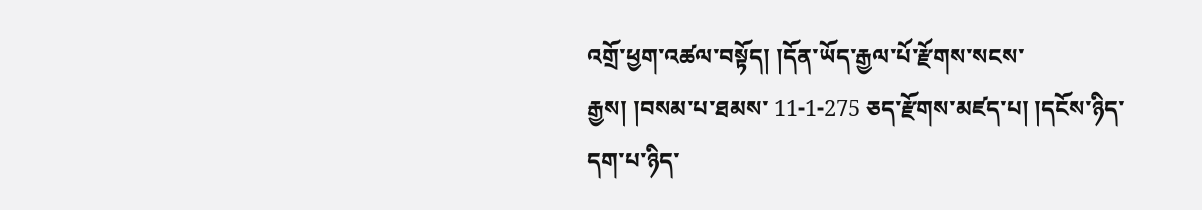འགྲོ་ཕྱག་འཚལ་བསྟོད། །དོན་ཡོད་རྒྱལ་པོ་རྫོགས་སངས་རྒྱས། །བསམ་པ་ཐམས་ 11-1-275 ཅད་རྫོགས་མཛད་པ། །དངོས་ཉིད་དག་པ་ཉིད་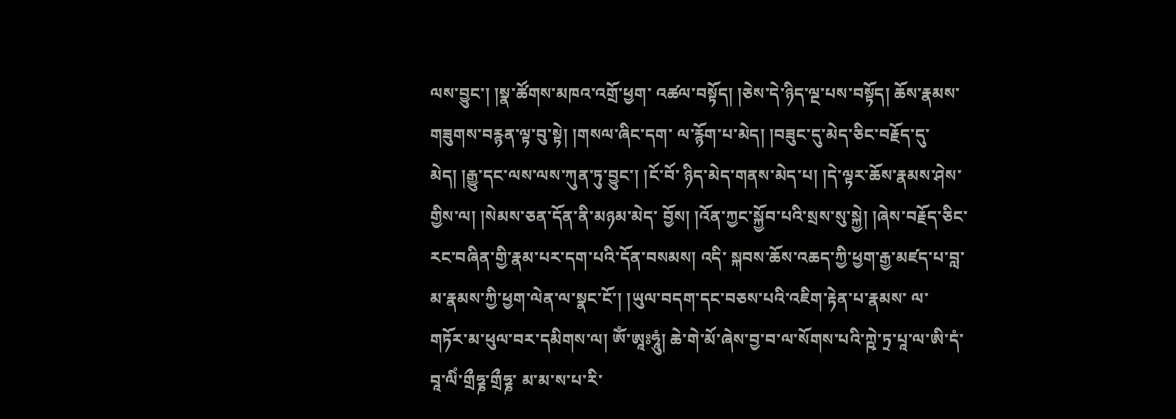ལས་བྱུང་། །སྣ་ཚོགས་མཁའ་འགྲོ་ཕྱག་ འཚལ་བསྟོད། །ཅེས་དེ་ཉིད་ལྔ་པས་བསྟོད། ཆོས་རྣམས་གཟུགས་བརྙན་ལྟ་བུ་སྟེ། །གསལ་ཞིང་དག་ ལ་རྙོག་པ་མེད། །བཟུང་དུ་མེད་ཅིང་བརྗོད་དུ་མེད། །རྒྱུ་དང་ལས་ལས་ཀུན་ཏུ་བྱུང་། །ངོ་བོ་ ཉིད་མེད་གནས་མེད་པ། །དེ་ལྟར་ཆོས་རྣམས་ཤེས་གྱིས་ལ། །སེམས་ཅན་དོན་ནི་མཉམ་མེད་ བྱོས། །འོན་ཀྱང་སྐྱོབ་པའི་སྲས་སུ་སྐྱེ། །ཞེས་བརྗོད་ཅིང་རང་བཞིན་གྱི་རྣམ་པར་དག་པའི་དོན་བསམས། འདི་ སྐབས་ཆོས་འཆད་ཀྱི་ཕྱག་རྒྱ་མཛད་པ་བླ་མ་རྣམས་ཀྱི་ཕྱག་ལེན་ལ་སྣང་ངོ་། །ཡུལ་བདག་དང་བཅས་པའི་འཇིག་རྟེན་པ་རྣམས་ ལ་གཏོར་མ་ཕུལ་བར་དམིགས་ལ། ༀ་ཨཱཿཧཱུཾ། ཆེ་གེ་མོ་ཞེས་བྱ་བ་ལ་སོགས་པའི་ཀྵེ་ཏྲ་པཱ་ལ་ཨི་དཾ་བཱ་ལིཾ་གྲྀཧྞ་གྲྀཧྞ་ མ་མ་ས་པ་རི་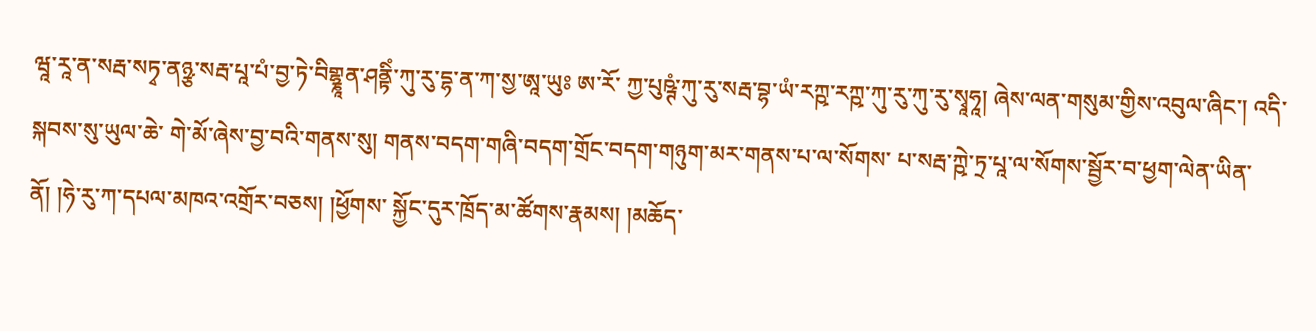ཝཱ་རཱ་ན་སརྦ་སཏྭ་ནཉྩ་སརྦ་པཱ་པཾ་བྱ་ཏེ་བིགྷྣཱན་ཤནྟིཾ་ཀུ་རུ་དྷ་ན་ཀ་སྱ་ཨཱ་ཡུཿ ཨ་རོ་ ཀྱ་པུཥྚཾ་ཀུ་རུ་སརྦ་བྷ་ཡཾ་རཀྵ་རཀྵ་ཀུ་རུ་ཀུ་རུ་སྭཱཧཱ། ཞེས་ལན་གསུམ་གྱིས་འབུལ་ཞིང་། འདི་སྐབས་སུ་ཡུལ་ཆེ་ གེ་མོ་ཞེས་བྱ་བའི་གནས་སུ། གནས་བདག་གཞི་བདག་གྲོང་བདག་གཉུག་མར་གནས་པ་ལ་སོགས་ པ་སརྦ་ཀྵེ་ཏྲ་པཱ་ལ་སོགས་སྦྱོར་བ་ཕྱག་ལེན་ཡིན་ནོ། །ཧེ་རུ་ཀ་དཔལ་མཁའ་འགྲོར་བཅས། །ཕྱོགས་ སྐྱོང་དུར་ཁྲོད་མ་ཚོགས་རྣམས། །མཆོད་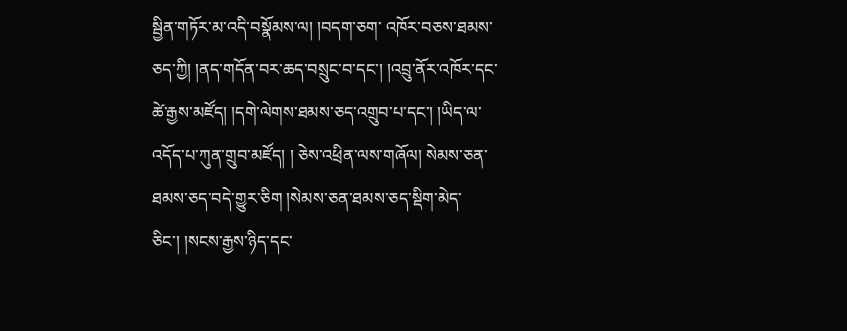སྦྱིན་གཏོར་མ་འདི་བསྣོམས་ལ། །བདག་ཅག་ འཁོར་བཅས་ཐམས་ཅད་ཀྱི། །ནད་གདོན་བར་ཆད་བསྲུང་བ་དང་། །འབྲུ་ནོར་འཁོར་དང་ ཚེ་རྒྱས་མཛོད། །དགེ་ལེགས་ཐམས་ཅད་འགྲུབ་པ་དང་། །ཡིད་ལ་འདོད་པ་ཀུན་གྲུབ་མཛོད། ། ཅེས་འཕྲིན་ལས་གཞོལ། སེམས་ཅན་ཐམས་ཅད་བདེ་གྱུར་ཅིག །སེམས་ཅན་ཐམས་ཅད་སྡིག་མེད་ ཅིང་། །སངས་རྒྱས་ཉིད་དང་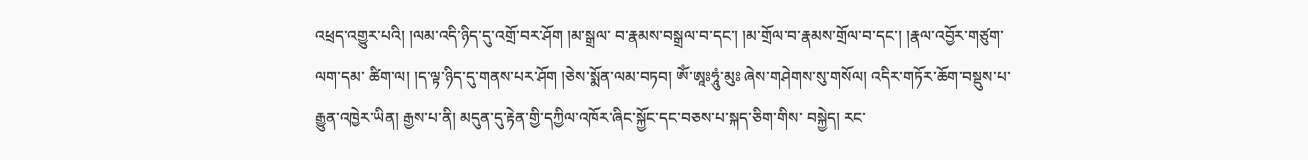འཕྲད་འགྱུར་པའི། །ལམ་འདི་ཉིད་དུ་འགྲོ་བར་ཤོག །མ་སྒྲལ་ བ་རྣམས་བསྒྲལ་བ་དང་། །མ་གྲོལ་བ་རྣམས་གྲོལ་བ་དང་། །རྣལ་འབྱོར་གཙུག་ལག་དམ་ ཚིག་ལ། །ད་ལྟ་ཉིད་དུ་གནས་པར་ཤོག །ཅེས་སྨོན་ལམ་བཏབ། ༀ་ཨཱཿཧཱུཾ་མུཿ ཞེས་གཤེགས་སུ་གསོལ། འདིར་གཏོར་ཆོག་བསྡུས་པ་རྒྱུན་འཁྱེར་ཡིན། རྒྱས་པ་ནི། མདུན་དུ་རྟེན་གྱི་དཀྱིལ་འཁོར་ཞིང་སྐྱོང་དང་བཅས་པ་སྐད་ཅིག་གིས་ བསྐྱེད། རང་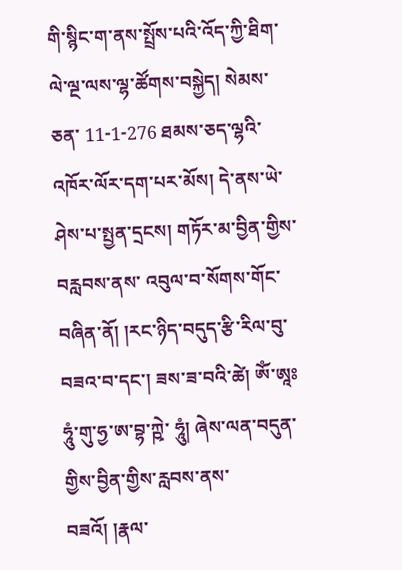གི་སྙིང་ག་ནས་སྤྲོས་པའི་འོད་ཀྱི་ཐིག་ལེ་ལྔ་ལས་ལྷ་ཚོགས་བསྐྱེད། སེམས་ཅན་ 11-1-276 ཐམས་ཅད་ལྷའི་འཁོར་ལོར་དག་པར་མོས། དེ་ནས་ཡེ་ཤེས་པ་སྤྱན་དྲངས། གཏོར་མ་བྱིན་གྱིས་བརླབས་ནས་ འབུལ་བ་སོགས་གོང་བཞིན་ནོ། །རང་ཉིད་བདུད་རྩི་རིལ་བུ་བཟའ་བ་དང་། ཟས་ཟ་བའི་ཚེ། ༀ་ཨཱཿཧཱུཾ་གུ་ཧྱ་ཨ་བྷ་ཀྵེ་ ཧཱུཾ། ཞེས་ལན་བདུན་གྱིས་བྱིན་གྱིས་རླབས་ནས་བཟའོ། །རྣལ་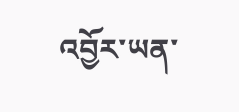འབྱོར་ཡན་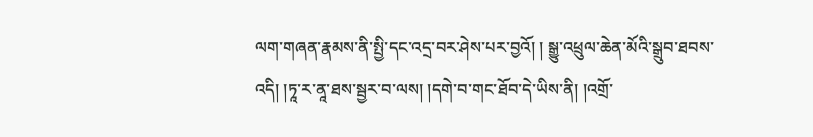ལག་གཞན་རྣམས་ནི་སྤྱི་དང་འདྲ་བར་ཤེས་པར་བྱའོ། ། སྒྱུ་འཕྲུལ་ཆེན་མོའི་སྒྲུབ་ཐབས་འདི། །ཏཱ་ར་ནཱ་ཐས་སྦྱར་བ་ལས། །དགེ་བ་གང་ཐོབ་དེ་ཡིས་ནི། །འགྲོ་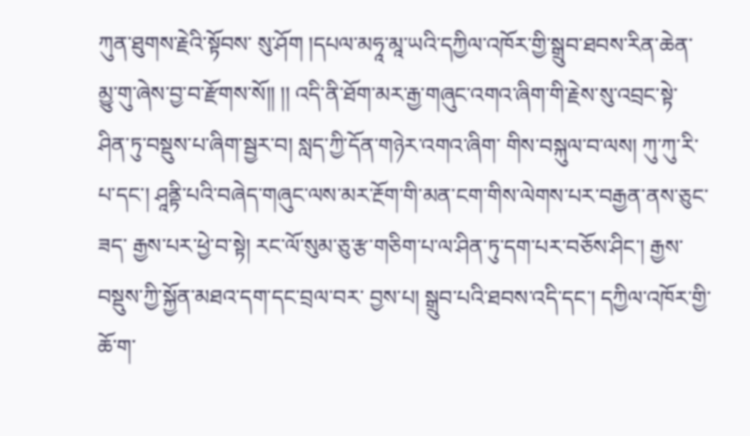ཀུན་ཐུགས་རྗེའི་སྟོབས་ སུ་ཤོག །དཔལ་མཧཱ་མཱ་ཡའི་དཀྱིལ་འཁོར་གྱི་སྒྲུབ་ཐབས་རིན་ཆེན་མྱུ་གུ་ཞེས་བྱ་བ་རྫོགས་སོ།། །། འདི་ནི་ཐོག་མར་རྒྱ་གཞུང་འགའ་ཞིག་གི་རྗེས་སུ་འབྲང་སྟེ་ཤིན་ཏུ་བསྡུས་པ་ཞིག་སྦྱར་བ། སླད་ཀྱི་དོན་གཉེར་འགའ་ཞིག་ གིས་བསྐུལ་བ་ལས། ཀུ་ཀུ་རི་པ་དང་། ཤཱནྟི་པའི་བཞེད་གཞུང་ལས་མར་རྔོག་གི་མན་ངག་གིས་ལེགས་པར་བརྒྱན་ནས་ཅུང་ཟད་ རྒྱས་པར་ཕྱེ་བ་སྟེ། རང་ལོ་སུམ་ཅུ་རྩ་གཅིག་པ་ལ་ཤིན་ཏུ་དག་པར་བཅོས་ཤིང་། རྒྱས་བསྡུས་ཀྱི་སྐྱོན་མཐའ་དག་དང་བྲལ་བར་ བྱས་པ། སྒྲུབ་པའི་ཐབས་འདི་དང་། དཀྱིལ་འཁོར་གྱི་ཆོ་ག་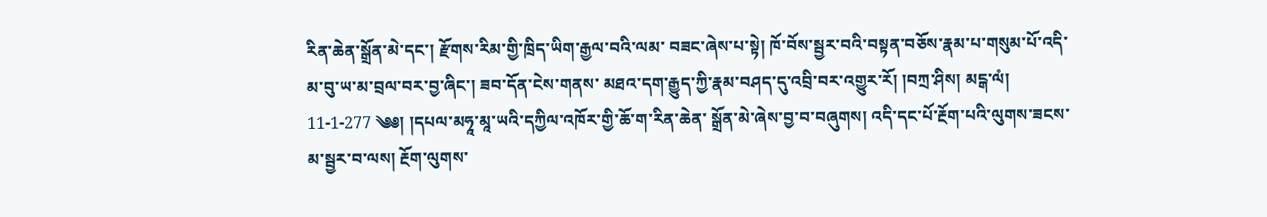རིན་ཆེན་སྒྲོན་མེ་དང་། རྫོགས་རིམ་གྱི་ཁྲིད་ཡིག་རྒྱལ་བའི་ལམ་ བཟང་ཞེས་པ་སྟེ། ཁོ་བོས་སྦྱར་བའི་བསྟན་བཅོས་རྣམ་པ་གསུམ་པོ་འདི་མ་བུ་ཡ་མ་བྲལ་བར་བྱ་ཞིང་། ཟབ་དོན་ངེས་གནས་ མཐའ་དག་རྒྱུད་ཀྱི་རྣམ་བཤད་དུ་འབྲི་བར་འགྱུར་རོ། །བཀྲ་ཤིས། མངྒ་ལཾ། 11-1-277 ༄༅། །དཔལ་མཧཱ་མཱ་ཡའི་དཀྱིལ་འཁོར་གྱི་ཆོ་ག་རིན་ཆེན་ སྒྲོན་མེ་ཞེས་བྱ་བ་བཞུགས། འདི་དང་པོ་རྔོག་པའི་ལུགས་ཟངས་མ་སྦྱར་བ་ལས། རྔོག་ལུགས་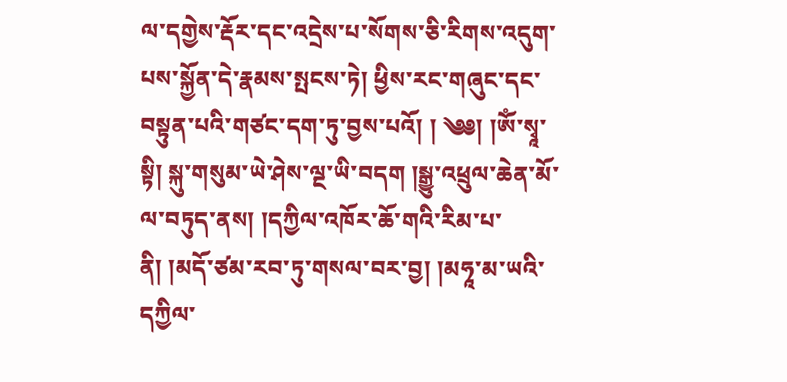ལ་དགྱེས་རྡོར་དང་འདྲེས་པ་སོགས་ཅི་རིགས་འདུག་ པས་སྐྱོན་དེ་རྣམས་སྤངས་ཏེ། ཕྱིས་རང་གཞུང་དང་བསྟུན་པའི་གཙང་དག་ཏུ་བྱས་པའོ། ། ༄༅། །ༀ་སྭཱ་སྟི། སྐུ་གསུམ་ཡེ་ཤེས་ལྔ་ཡི་བདག །སྒྱུ་འཕྲུལ་ཆེན་མོ་ལ་བཏུད་ནས། །དཀྱིལ་འཁོར་ཆོ་གའི་རིམ་པ་ ནི། །མདོ་ཙམ་རབ་ཏུ་གསལ་བར་བྱ། །མཧཱ་མ་ཡའི་དཀྱིལ་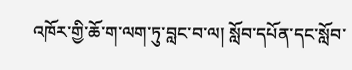འཁོར་གྱི་ཆོ་ག་ལག་ཏུ་བླང་བ་ལ། སློབ་དཔོན་དང་སློབ་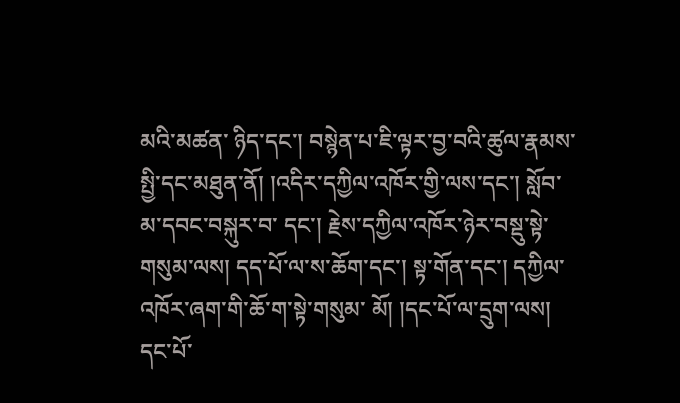མའི་མཚན་ ཉིད་དང་། བསྙེན་པ་ཇི་ལྟར་བྱ་བའི་ཚུལ་རྣམས་སྤྱི་དང་མཐུན་ནོ། །འདིར་དཀྱིལ་འཁོར་གྱི་ལས་དང་། སློབ་མ་དབང་བསྐུར་བ་ དང་། རྗེས་དཀྱིལ་འཁོར་ཉེར་བསྡུ་སྟེ་གསུམ་ལས། དད་པོ་ལ་ས་ཆོག་དང་། སྟ་གོན་དང་། དཀྱིལ་འཁོར་ཞག་གི་ཆོ་ག་སྟེ་གསུམ་ མོ། །དང་པོ་ལ་དྲུག་ལས། དང་པོ་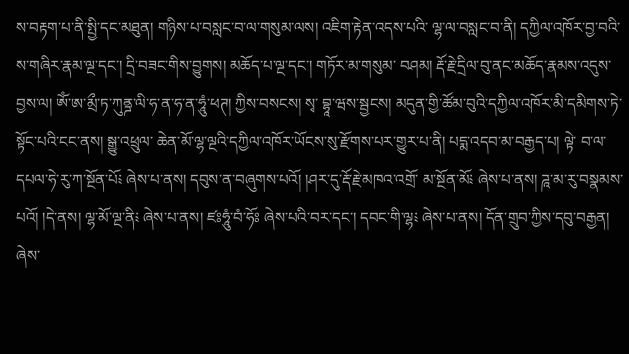ས་བརྟག་པ་ནི་སྤྱི་དང་མཐུན། གཉིས་པ་བསླང་བ་ལ་གསུམ་ལས། འཇིག་རྟེན་འདས་པའི་ ལྷ་ལ་བསླང་བ་ནི། དཀྱིལ་འཁོར་བྱ་བའི་ས་གཞིར་རྣམ་ལྔ་དང་། དྲི་བཟང་གིས་བྱུགས། མཆོད་པ་ལྔ་དང་། གཏོར་མ་གསུམ་ བཤམ། རྡོ་རྗེ་དྲིལ་བུ་ནང་མཆོད་རྣམས་འདུས་བྱས་ལ། ༀ་ཨ་མྲྀ་ཏ་ཀུནྜ་ལི་ཧ་ན་ཧ་ན་ཧཱུཾ་ཕཊ། ཀྱིས་བསངས། སྭ་ བྷཱ་ཝས་སྦྱངས། མདུན་གྱི་ཚོམ་བུའི་དཀྱིལ་འཁོར་མི་དམིགས་ཏེ་སྟོང་པའི་ངང་ནས། སྒྱུ་འཕྲུལ་ ཆེན་མོ་ལྷ་ལྔའི་དཀྱིལ་འཁོར་ཡོངས་སུ་རྫོགས་པར་གྱུར་པ་ནི། པདྨ་འདབ་མ་བརྒྱད་པ། ལྟེ་ བ་ལ་དཔལ་ཧེ་རུ་ཀ་སྔོན་པོ༴ ཞེས་པ་ནས། དབུས་ན་བཞུགས་པའོ། །ཤར་དུ་རྡོ་རྗེ་མཁའ་འགྲོ་ མ་སྔོན་མོ༴ ཞེས་པ་ནས། ཌཱ་མ་རུ་བསྣམས་པའོ། །དེ་ནས། ལྷ་མོ་ལྔ་ནི༴ ཞེས་པ་ནས། ཛཿཧཱུཾ་བཾ་ཧོཿ ཞེས་པའི་བར་དང་། དབང་གི་ལྷ༴ ཞེས་པ་ནས། དོན་གྲུབ་ཀྱིས་དབུ་བརྒྱན། ཞེས་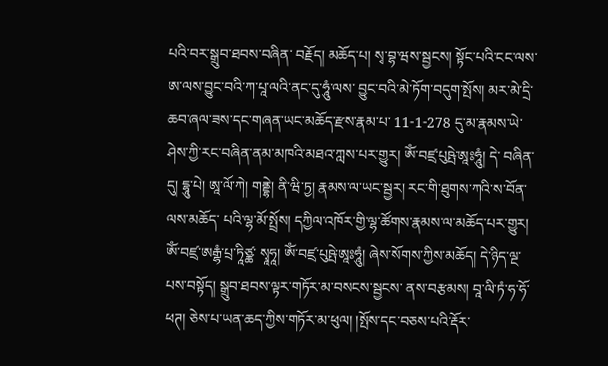པའི་བར་སྒྲུབ་ཐབས་བཞིན་ བརྗོད། མཆོད་པ། སྭ་བྷ་ཝས་སྦྱངས། སྟོང་པའི་ངང་ལས་ཨ་ལས་བྱུང་བའི་ཀ་པཱ་ལའི་ནང་དུ་ཧཱུཾ་ལས་ བྱུང་བའི་མེ་ཏོག་བདུག་སྤོས། མར་མེ་དྲི་ཆབ་ཞལ་ཟས་དང་གཞན་ཡང་མཆོད་རྫས་རྣམ་པ་ 11-1-278 དུ་མ་རྣམས་ཡེ་ཤེས་ཀྱི་རང་བཞིན་ནམ་མཁའི་མཐའ་ཀླས་པར་གྱུར། ༀ་བཛྲ་པུཥྤེ་ཨཱཿཧཱུཾ། དེ་ བཞིན་དུ། དྷཱུ་པེ། ཨཱ་ལོ་ཀེ། གནྡྷེ། ནི་ཝི་ཏྱ། རྣམས་ལ་ཡང་སྦྱར། རང་གི་ཐུགས་ཀའི་ས་བོན་ལས་མཆོད་ པའི་ལྷ་མོ་སྤྲོས། དཀྱིལ་འཁོར་གྱི་ལྷ་ཚོགས་རྣམས་ལ་མཆོད་པར་གྱུར། ༀ་བཛྲ་ཨརྒྷཾ་པྲ་ཏཱིཙྪ་ སྭཱཧཱ། ༀ་བཛྲ་པུཥྤེ་ཨཱཿཧཱུཾ། ཞེས་སོགས་ཀྱིས་མཆོད། དེ་ཉིད་ལྔ་པས་བསྟོད། སྒྲུབ་ཐབས་ལྟར་གཏོར་མ་བསངས་སྦྱངས་ ནས་བརྩམས། བཱ་ལི་ཏཾ་ཧ་ཧོ་ཕཊ། ཅེས་པ་ཡན་ཆད་ཀྱིས་གཏོར་མ་ཕུལ། །སྤོས་དང་བཅས་པའི་རྡོར་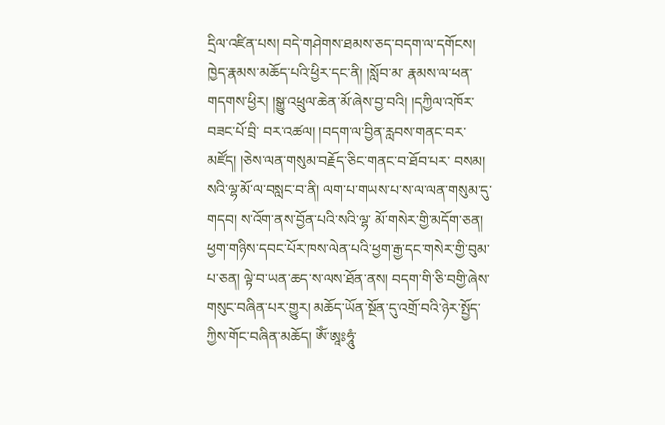དྲིལ་འཛིན་པས། བདེ་གཤེགས་ཐམས་ཅད་བདག་ལ་དགོངས། ཁྱེད་རྣམས་མཆོད་པའི་ཕྱིར་དང་ནི། །སློབ་མ་ རྣམས་ལ་ཕན་གདགས་ཕྱིར། །སྒྱུ་འཕྲུལ་ཆེན་མོ་ཞེས་བྱ་བའི། །དཀྱིལ་འཁོར་བཟང་པོ་བྲི་ བར་འཚལ། །བདག་ལ་བྱིན་རླབས་གནང་བར་མཛོད། །ཅེས་ལན་གསུམ་བརྗོད་ཅིང་གནང་བ་ཐོབ་པར་ བསམ། སའི་ལྷ་མོ་ལ་བསླང་བ་ནི། ལག་པ་གཡས་པ་ས་ལ་ལན་གསུམ་དུ་གདབ། ས་འོག་ནས་བྱོན་པའི་སའི་ལྷ་ མོ་གསེར་གྱི་མདོག་ཅན། ཕྱག་གཉིས་དབང་པོར་ཁས་ལེན་པའི་ཕྱག་རྒྱ་དང་གསེར་གྱི་བུམ་ པ་ཅན། ལྟེ་བ་ཡན་ཆད་ས་ལས་ཐོན་ནས། བདག་གི་ཅི་བགྱི་ཞེས་གསུང་བཞིན་པར་གྱུར། མཆོད་ཡོན་སྔོན་དུ་འགྲོ་བའི་ཉེར་སྤྱོད་ཀྱིས་གོང་བཞིན་མཆོད། ༀ་ཨཱཿཧཱུཾ་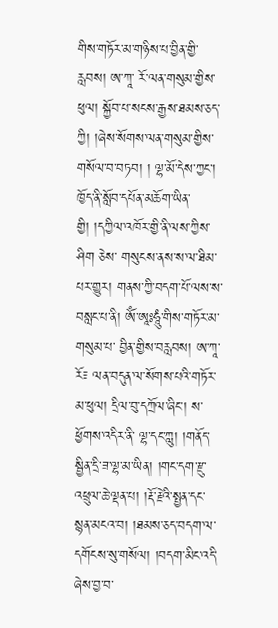གིས་གཏོར་མ་གཉིས་པ་བྱིན་གྱི་རླབས། ཨ་ཀཱ་ རོ་ལན་གསུམ་གྱིས་ཕུལ། སྐྱོབ་པ་སངས་རྒྱས་ཐམས་ཅད་ཀྱི། །ཞེས་སོགས་ལན་གསུམ་གྱིས་གསོལ་བ་བཏབ། ། ལྷ་མོ་དེས་ཀྱང་། ཁྱོད་ནི་སློབ་དཔོན་མཆོག་ཡིན་གྱི། །དཀྱིལ་འཁོར་གྱི་ནི་ལས་ཀྱིས་ཤིག ཅེས་ གསུངས་ནས་ས་ལ་ཐིམ་པར་གྱུར། གནས་ཀྱི་བདག་པོ་ལས་ས་བསླང་པ་ནི། ༀ་ཨཱཿཧཱུཾ་གིས་གཏོར་མ་གསུམ་པ་ བྱིན་གྱིས་བརླབས། ཨ་ཀཱ་རོ༴ ལན་བདུན་ལ་སོགས་པའི་གཏོར་མ་ཕུལ། དྲིལ་བུ་དཀྲོལ་ཞིང་། ས་ཕྱོགས་འདིར་ནི་ ལྷ་དང་ཀླུ། །གནོད་སྦྱིན་དྲི་ཟ་ལྷ་མ་ཡིན། །གང་དག་རྫུ་འཕྲུལ་ཆེ་ལྡན་པ། །རྡོ་རྗེའི་སྤྱན་དང་ སྙན་མངའ་བ། །ཐམས་ཅད་བདག་ལ་དགོངས་སུ་གསོལ། །བདག་མིང་འདི་ཞེས་བྱ་བ་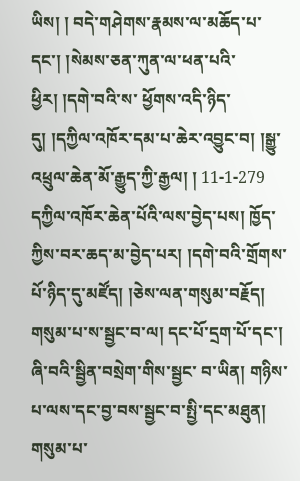ཡིས། ། བདེ་གཤེགས་རྣམས་ལ་མཆོད་པ་དང་། །སེམས་ཅན་ཀུན་ལ་ཕན་པའི་ཕྱིར། །དགེ་བའི་ས་ ཕྱོགས་འདི་ཉིད་དུ། །དཀྱིལ་འཁོར་དམ་པ་ཆེར་འབྱུང་བ། །སྒྱུ་འཕྲུལ་ཆེན་མོ་རྒྱུད་ཀྱི་རྒྱལ། ། 11-1-279 དཀྱིལ་འཁོར་ཆེན་པོའི་ལས་བྱེད་པས། ཁྱོད་ཀྱིས་བར་ཆད་མ་བྱེད་པར། །དགེ་བའི་གྲོགས་ པོ་ཉིད་དུ་མཛོད། །ཅེས་ལན་གསུམ་བརྗོད། གསུམ་པ་ས་སྦྱང་བ་ལ། དང་པོ་དྲག་པོ་དང་། ཞི་བའི་སྦྱིན་བསྲེག་གིས་སྦྱང་ བ་ཡིན། གཉིས་པ་ལས་དང་བྱ་བས་སྦྱང་བ་སྤྱི་དང་མཐུན། གསུམ་པ་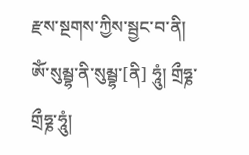རྫས་སྔགས་ཀྱིས་སྦྱང་བ་ནི། ༀ་སུམྦྷ་ནི་སུམྦྷ་[ནི] ཧཱུཾ། གྲྀཧྞ་གྲྀཧྞ་ཧཱུཾ།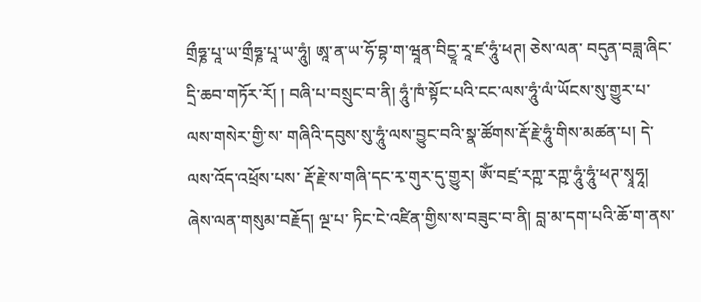གྲྀཧྞ་པཱ་ཡ་གྲྀཧྞ་པཱ་ཡ་ཧཱུཾ། ཨཱ་ན་ཡ་ཧོ་བྷ་ག་ཝཱན་བིདྱཱ་རཱ་ཛ་ཧཱུཾ་ཕཊ། ཅེས་ལན་ བདུན་བཟླ་ཞིང་དྲི་ཆབ་གཏོར་རོ། ། བཞི་པ་བསྲུང་བ་ནི། ཧཱུཾ་ཁཾ་སྟོང་པའི་ངང་ལས་ཧཱུཾ་ལཾ་ཡོངས་སུ་གྱུར་པ་ལས་གསེར་གྱི་ས་ གཞིའི་དབུས་སུ་ཧཱུཾ་ལས་བྱུང་བའི་སྣ་ཚོགས་རྡོ་རྗེ་ཧཱུཾ་གིས་མཚན་པ། དེ་ལས་འོད་འཕྲོས་པས་ རྡོ་རྗེ་ས་གཞི་དང་རྭ་གུར་དུ་གྱུར། ༀ་བཛྲ་རཀྵ་རཀྵ་ཧཱུཾ་ཧཱུཾ་ཕཊ་སྭཱཧཱ། ཞེས་ལན་གསུམ་བརྗོད། ལྔ་པ་ ཏིང་ངེ་འཛིན་གྱིས་ས་བཟུང་བ་ནི། བླ་མ་དག་པའི་ཆོ་ག་ནས་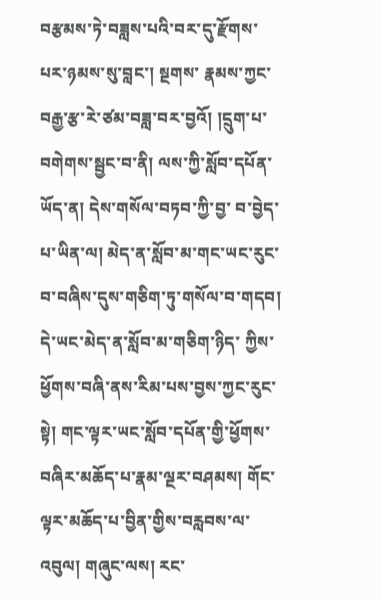བརྩམས་ཏེ་བཟླས་པའི་བར་དུ་རྫོགས་པར་ཉམས་སུ་བླང་། སྔགས་ རྣམས་ཀྱང་བརྒྱ་རྩ་རེ་ཙམ་བཟླ་བར་བྱའོ། །དྲུག་པ་བགེགས་སྦྱང་བ་ནི། ལས་ཀྱི་སློབ་དཔོན་ཡོད་ན། དེས་གསོལ་བཏབ་ཀྱི་བྱ་ བ་བྱེད་པ་ཡིན་ལ། མེད་ན་སློབ་མ་གང་ཡང་རུང་བ་བཞིས་དུས་གཅིག་ཏུ་གསོལ་བ་གདབ། དེ་ཡང་མེད་ན་སློབ་མ་གཅིག་ཉིད་ ཀྱིས་ཕྱོགས་བཞི་ནས་རིམ་པས་བྱས་ཀྱང་རུང་སྟེ། གང་ལྟར་ཡང་སློབ་དཔོན་གྱི་ཕྱོགས་བཞིར་མཆོད་པ་རྣམ་ལྔར་བཤམས། གོང་ལྟར་མཆོད་པ་བྱིན་གྱིས་བརླབས་ལ་འབུལ། གཞུང་ལས། རང་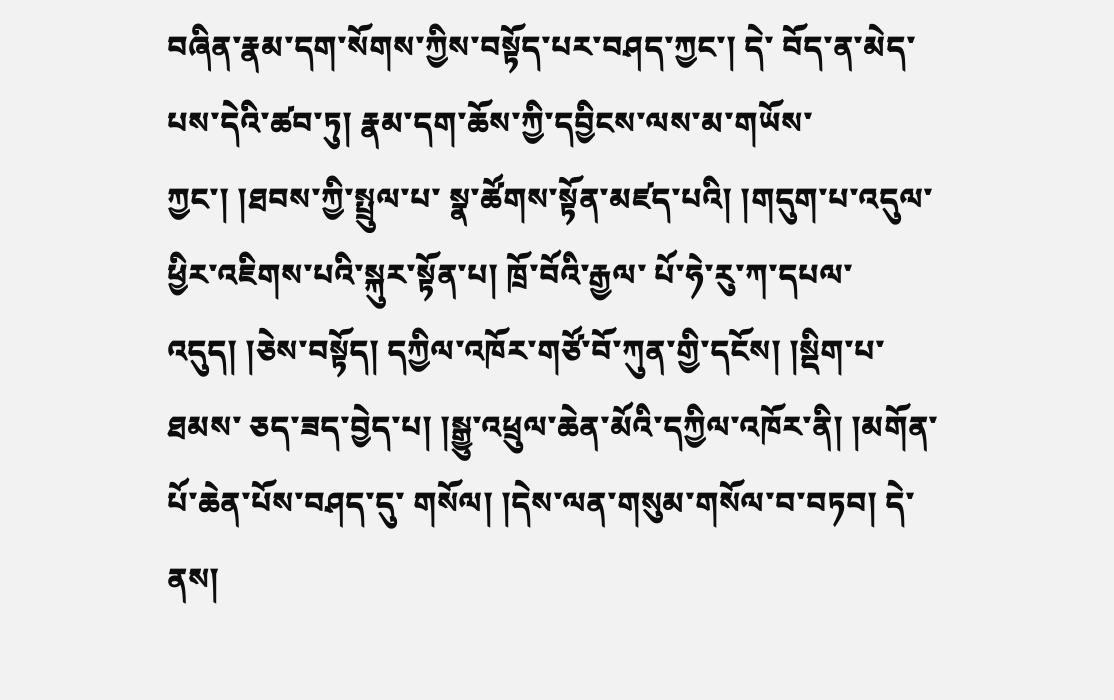བཞིན་རྣམ་དག་སོགས་ཀྱིས་བསྟོད་པར་བཤད་ཀྱང་། དེ་ བོད་ན་མེད་པས་དེའི་ཚབ་ཏུ། རྣམ་དག་ཆོས་ཀྱི་དབྱིངས་ལས་མ་གཡོས་ཀྱང་། །ཐབས་ཀྱི་སྤྲུལ་པ་ སྣ་ཚོགས་སྟོན་མཛད་པའི། །གདུག་པ་འདུལ་ཕྱིར་འཇིགས་པའི་སྐུར་སྟོན་པ། ཁྲོ་བོའི་རྒྱལ་ པོ་ཧེ་རུ་ཀ་དཔལ་འདུད། །ཅེས་བསྟོད། དཀྱིལ་འཁོར་གཙོ་བོ་ཀུན་གྱི་དངོས། །སྡིག་པ་ཐམས་ ཅད་ཟད་བྱེད་པ། །སྒྱུ་འཕྲུལ་ཆེན་མོའི་དཀྱིལ་འཁོར་ནི། །མགོན་པོ་ཆེན་པོས་བཤད་དུ་ གསོལ། །དེས་ལན་གསུམ་གསོལ་བ་བཏབ། དེ་ནས།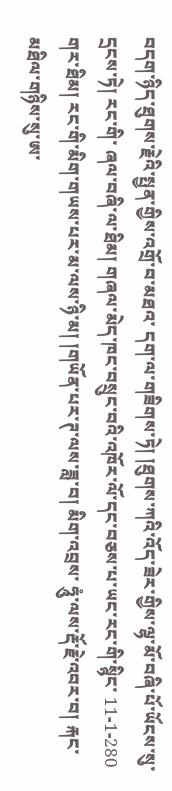བདག་ཉིད་ཐུགས་རྗེའི་སྤྱན་གྱིས་འགྲོ་བ་མཐའ་ དག་ལ་གཟིགས་ཏེ། །ཐུགས་ཀའི་འོད་ཟེར་གྱིས་ལྷ་མོ་བཞི་པོ་ཡོངས་སུ་དྲངས་ཏེ། རང་གི་ ཞལ་བཞི་ལ་ཐིམ། གཞལ་མེད་ཁང་བསྲུང་བའི་འཁོར་ལོ་དང་བཅས་པ་ཡང་རང་གི་སྙིང་ 11-1-280 གར་ཐིམ། རང་གི་མིག་གཡས་པར་མ་ལས་ཉི་མ། །གཡོན་པར་ཊ་ལས་ཟླ་བ། མིག་འབྲས་ ཧཱུཾ་ལས་རྡོ་རྗེ་འབར་བ། རྐང་མཐིལ་གཉིས་སུ་ཨ་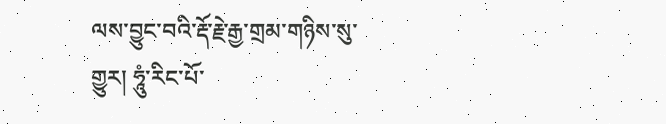ལས་བྱུང་བའི་རྡོ་རྗེ་རྒྱ་གྲམ་གཉིས་སུ་གྱུར། ཧཱུཾ་རིང་པོ་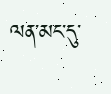ལན་མང་དུ་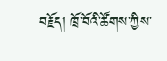བརྗོད། ཁྲོ་བོའི་ཚོགས་ཀྱིས་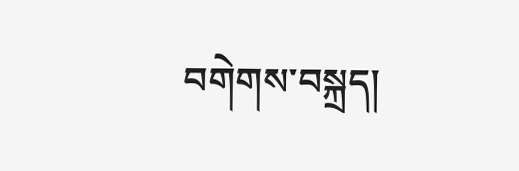བགེགས་བསྐྲད།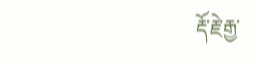རྡོ་རྗེ་རྒྱ་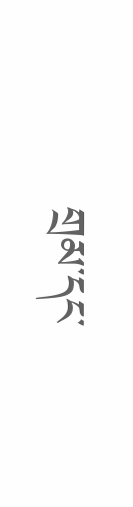གྲམ་དང་